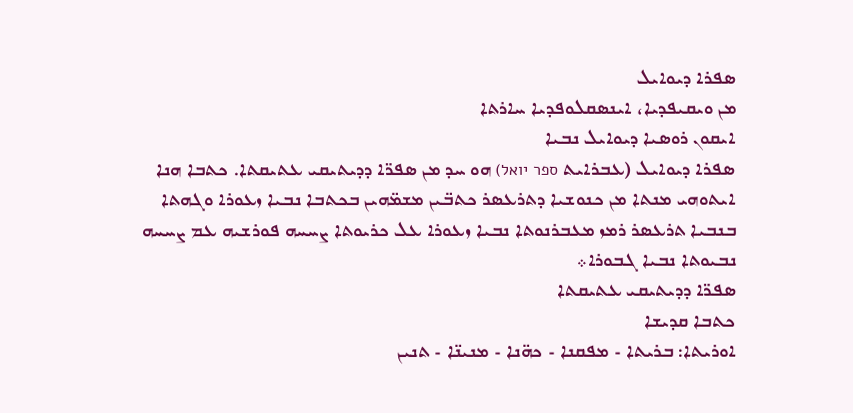ܣܦܪܐ ܕܝܘܐܝܠ
ܡܢ ܘܝܩܝܦܕܝܐ، ܐܝܢܣܩܠܘܦܕܝܐ ܚܐܪܬܐ
ܐܝܩܘܢ ܪܘܣܝܐ ܕܝܘܐܝܠ ܢܒܝܐ
ܣܦܪܐ ܕܝܘܐܝܠ (ܥܒܪܐܝܬ ספר יואל) ܗܘ ܚܕ ܡܢ ܣܦܪ̈ܐ ܕܕܝܬܝܩܝ ܥܬܝܩܬܐ. ܟܬܒܐ ܗܢܐ ܐܝܬܘܗܝ ܡܢܬܐ ܡܢ ܟܢܘܫܝܐ ܕܬܪܥܣܪ ܟܬܒ̈ܝܢ ܡܫܡ̈ܗܝܢ ܒܟܬܒܐ ܢܒܝܐ ܙܥܘܪܐ ܘܓܗܬܐ ܒܢܒܝܐ ܬܪܥܣܪ ܪܡܙ ܡܥܒܪܢܘܬܐ ܢܒܝܐ ܙܥܘܪܐ ܥܠ ܟܪܝܘܬܐ ܨܚܚܗ ܦܘܪܫܝܗ ܥܡ ܨܚܚܗ ܢܒܝܘܬܐ ܢܒܝܐ ܓܒܘܪܐ܀
ܣܦܪ̈ܐ ܕܕܝܬܝܩܝ ܥܬܝܩܬܐ
ܟܬܒܐ ܩܕܝܫܐ
ܐܘܪܝܬܐ: ܒܪܝܬܐ - ܡܦܩܢܐ - ܟܗ̈ܢܐ - ܡܢܝܢ̈ܐ - ܬܢܝܢ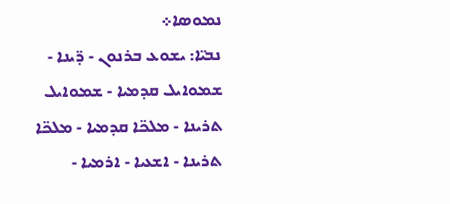ܢܡܘܣܐ܀
ܢܒܝ̈ܐ: ܝܫܘܥ ܒܪܢܘܢ - ܕ̈ܝܢܐ - ܫܡܘܐܝܠ ܩܕܡܝܐ - ܫܡܘܐܝܠ ܬܪܝܢܐ - ܡܠܟ̈ܐ ܩܕܡܝܐ - ܡܠܟ̈ܐ ܬܪܝܢܐ - ܐܫܥܝܐ - ܐܪܡܝܐ -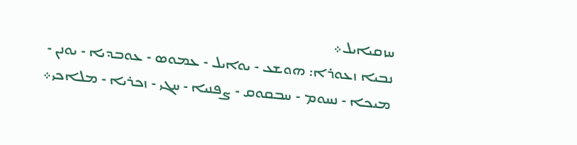ܚܙܩܝܐܝܠ܀
ܢܒܝܐ ܙܥܘܪܐ: ܗܘܫܥ - ܝܘܐܝܠ - ܥܡܘܣ - ܥܘܒܕܝܐ - ܝܘܢܢ - ܡܝܟܐ - ܢܚܘܡ - ܚܒܩܘܩ - ܨܦܢܝܐ - ܚܓܝ - ܙܟܪܝܐ - ܡܠܐܟܝ܀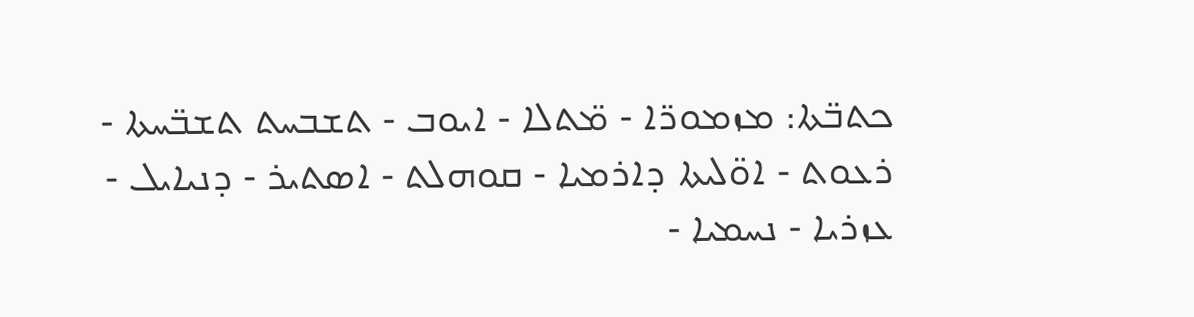ܟܬܒ̈ܬܐ: ܡܙܡܘܪ̈ܐ - ܡ̈ܬܠܐ - ܐܝܘܒ - ܬܫܒܚܬ ܬܫܒ̈ܚܬܐ - ܪܥܘܬ - ܐܘ̈ܠܝܬܐ ܕܐܪܡܝܐ - ܩܘܗܠܬ - ܐܣܬܝܪ - ܕܢܝܐܝܠ - ܥܙܪܝܐ - ܢܚܡܝܐ -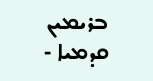ܒܪܝܡܝܢ ܩܕܡܝܐ -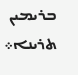ܒܪܝܡܝܢ ܬܪܝܢܐ܀